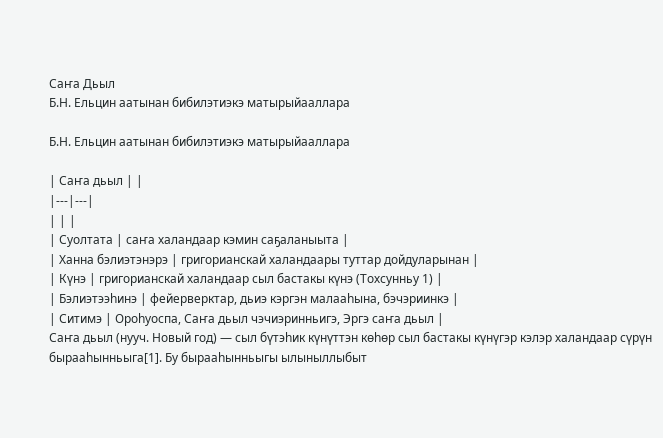Саҥа Дьыл
Б.Н. Ельцин аатынан бибилэтиэкэ матырыйааллара

Б.Н. Ельцин аатынан бибилэтиэкэ матырыйааллара

| Саҥа дьыл | |
|---|---|
| | |
| Суолтата | саҥа халандаар кэмин саҕаланыыта |
| Ханна бэлиэтэнэрэ | григорианскай халандаары туттар дойдуларынан |
| Күнэ | григорианскай халандаар cыл бастакы күнэ (Тохсунньу 1) |
| Бэлиэтээһинэ | фейерверктар, дьиэ кэргэн малааһына, бэчэриинкэ |
| Ситимэ | Ороһуоспа, Саҥа дьыл чэчиэринньигэ, Эргэ саҥа дьыл |
Саҥа дьыл (нууч. Новый год) — сыл бүтэһик күнүттэн көһөр сыл бастакы күнүгэр кэлэр халандаар сүрүн бырааһынньыга[1]. Бу бырааһынньыгы ылыныллыбыт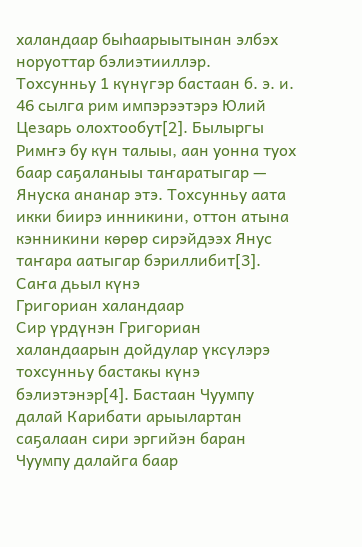халандаар быһаарыытынан элбэх норуоттар бэлиэтииллэр.
Тохсунньу 1 күнүгэр бастаан б. э. и. 46 сылга рим импэрээтэрэ Юлий Цезарь олохтообут[2]. Былыргы Римҥэ бу күн талыы, аан уонна туох баар саҕаланыы таҥаратыгар — Януска ананар этэ. Тохсунньу аата икки биирэ инникини, оттон атына кэнникини көрөр сирэйдээх Янус таҥара аатыгар бэриллибит[3].
Саҥа дьыл күнэ
Григориан халандаар
Сир үрдүнэн Григориан халандаарын дойдулар үксүлэрэ тохсунньу бастакы күнэ бэлиэтэнэр[4]. Бастаан Чуумпу далай Карибати арыылартан саҕалаан сири эргийэн баран Чуумпу далайга баар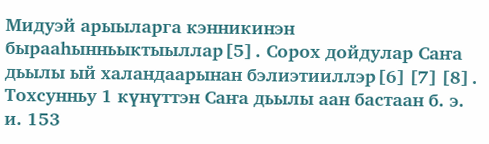Мидуэй арыыларга кэнникинэн бырааһынньыктыыллар[5]. Сорох дойдулар Саҥа дьылы ый халандаарынан бэлиэтииллэр[6][7][8].
Тохсунньу 1 күнүттэн Саҥа дьылы аан бастаан б. э. и. 153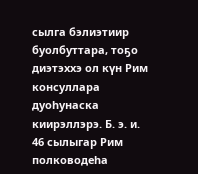сылга бэлиэтиир буолбуттара, тоҕо диэтэххэ ол күн Рим консуллара дуоһунаска киирэллэрэ. Б. э. и. 46 сылыгар Рим полководеһа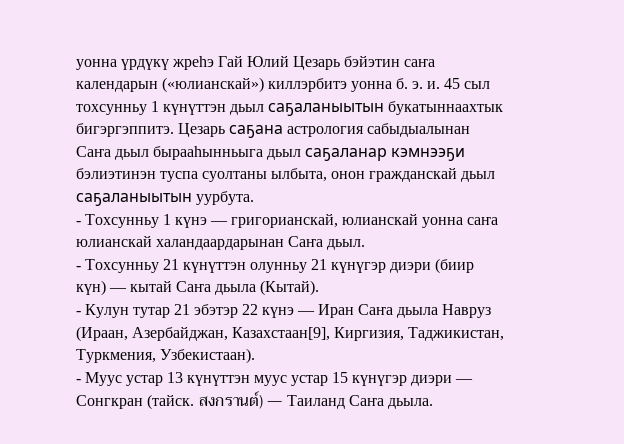уонна үрдүкү жреһэ Гай Юлий Цезарь бэйэтин саҥа календарын («юлианскай») киллэрбитэ уонна б. э. и. 45 сыл тохсунньу 1 күнүттэн дьыл саҕаланыытын букатыннаахтык бигэргэппитэ. Цезарь саҕана астрология сабыдыалынан Саҥа дьыл бырааһынньыга дьыл саҕаланар кэмнээҕи бэлиэтинэн туспа суолтаны ылбыта, онон гражданскай дьыл саҕаланыытын уурбута.
- Тохсунньу 1 күнэ — григорианскай, юлианскай уонна саҥа юлианскай халандаардарынан Саҥа дьыл.
- Тохсунньу 21 күнүттэн олунньу 21 күнүгэр диэри (биир күн) — кытай Саҥа дьыла (Кытай).
- Кулун тутар 21 эбэтэр 22 күнэ — Иран Саҥа дьыла Навруз (Ираан, Азербайджан, Казахстаан[9], Киргизия, Таджикистан, Туркмения, Узбекистаан).
- Муус устар 13 күнүттэн муус устар 15 күнүгэр диэри — Сонгкран (тайск. สงกรานต์) — Таиланд Саҥа дьыла.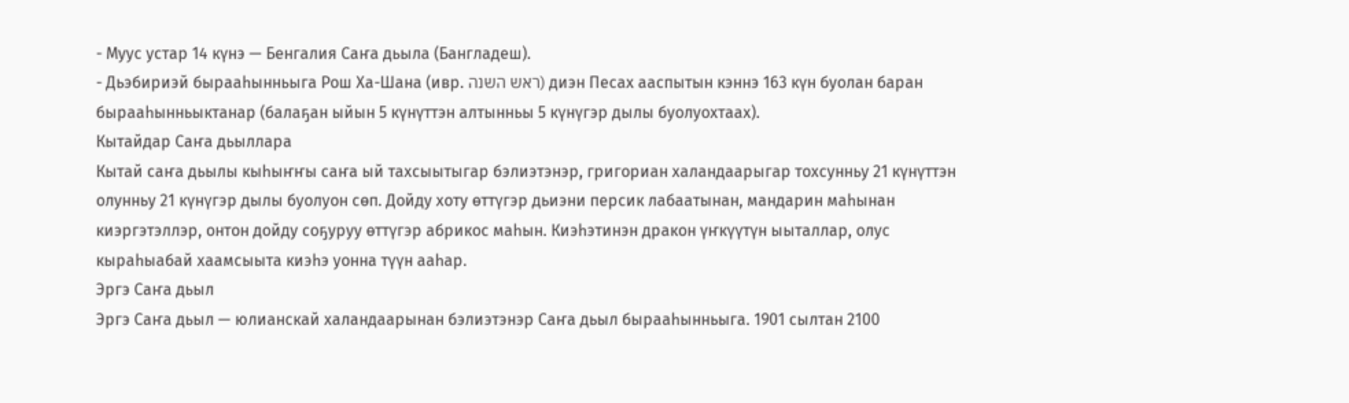- Муус устар 14 күнэ — Бенгалия Саҥа дьыла (Бангладеш).
- Дьэбириэй бырааһынньыга Рош Ха-Шана (ивр. ראש השנה) диэн Песах ааспытын кэннэ 163 күн буолан баран бырааһынньыктанар (балаҕан ыйын 5 күнүттэн алтынньы 5 күнүгэр дылы буолуохтаах).
Кытайдар Саҥа дьыллара
Кытай саҥа дьылы кыһыҥҥы саҥа ый тахсыытыгар бэлиэтэнэр, григориан халандаарыгар тохсунньу 21 күнүттэн олунньу 21 күнүгэр дылы буолуон сөп. Дойду хоту өттүгэр дьиэни персик лабаатынан, мандарин маһынан киэргэтэллэр, онтон дойду соҕуруу өттүгэр абрикос маһын. Киэһэтинэн дракон үҥкүүтүн ыыталлар, олус кыраһыабай хаамсыыта киэһэ уонна түүн ааһар.
Эргэ Саҥа дьыл
Эргэ Саҥа дьыл — юлианскай халандаарынан бэлиэтэнэр Саҥа дьыл бырааһынньыга. 1901 сылтан 2100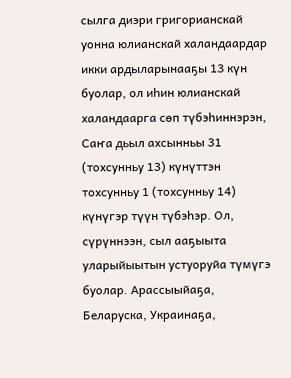сылга диэри григорианскай уонна юлианскай халандаардар икки ардыларынааҕы 13 күн буолар, ол иһин юлианскай халандаарга сөп түбэһиннэрэн, Саҥа дьыл ахсынньы 31 (тохсунньу 13) күнүттэн тохсунньу 1 (тохсунньу 14) күнүгэр түүн түбэһэр. Ол, сүрүннээн, сыл ааҕыыта уларыйыытын устуоруйа түмүгэ буолар. Арассыыйаҕа, Беларуска, Украинаҕа,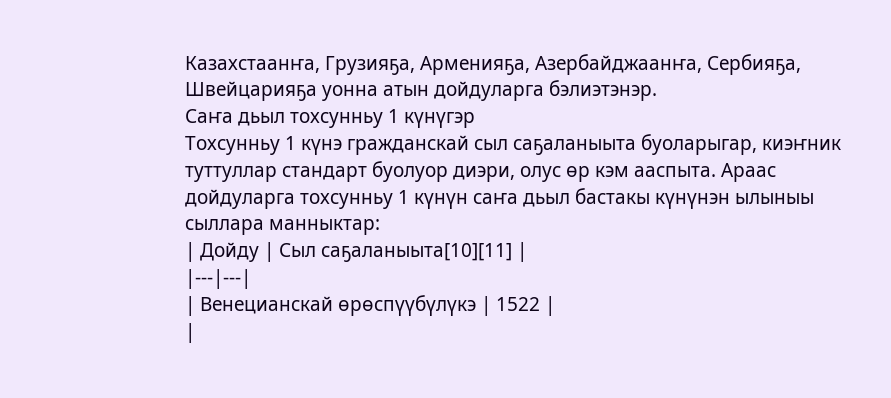Казахстаанҥа, Грузияҕа, Арменияҕа, Азербайджаанҥа, Сербияҕа, Швейцарияҕа уонна атын дойдуларга бэлиэтэнэр.
Саҥа дьыл тохсунньу 1 күнүгэр
Тохсунньу 1 күнэ гражданскай сыл саҕаланыыта буоларыгар, киэҥник туттуллар стандарт буолуор диэри, олус өр кэм ааспыта. Араас дойдуларга тохсунньу 1 күнүн саҥа дьыл бастакы күнүнэн ылыныы сыллара манныктар:
| Дойду | Сыл саҕаланыыта[10][11] |
|---|---|
| Венецианскай өрөспүүбүлүкэ | 1522 |
|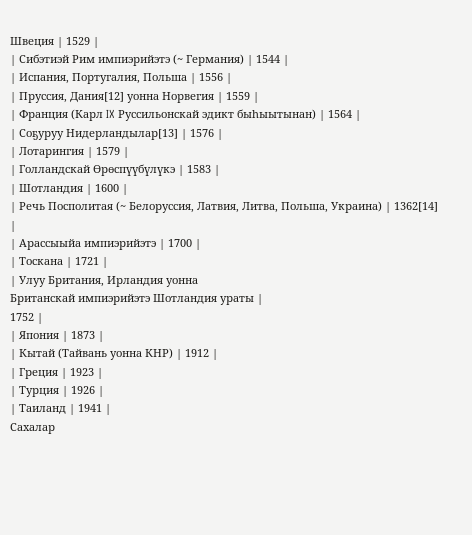Швеция | 1529 |
| Сибэтиэй Рим импиэрийэтэ (~ Германия) | 1544 |
| Испания, Португалия, Польша | 1556 |
| Пруссия, Дания[12] уонна Норвегия | 1559 |
| Франция (Карл IX Руссильонскай эдикт быһыытынан) | 1564 |
| Соҕуруу Нидерландылар[13] | 1576 |
| Лотарингия | 1579 |
| Голландскай Өрөспүүбүлүкэ | 1583 |
| Шотландия | 1600 |
| Речь Посполитая (~ Белоруссия, Латвия, Литва, Польша, Украина) | 1362[14] |
| Арассыыйа импиэрийэтэ | 1700 |
| Тоскана | 1721 |
| Улуу Британия, Ирландия уонна
Британскай импиэрийэтэ Шотландия ураты |
1752 |
| Япония | 1873 |
| Кытай (Тайвань уонна КНР) | 1912 |
| Греция | 1923 |
| Турция | 1926 |
| Таиланд | 1941 |
Сахалар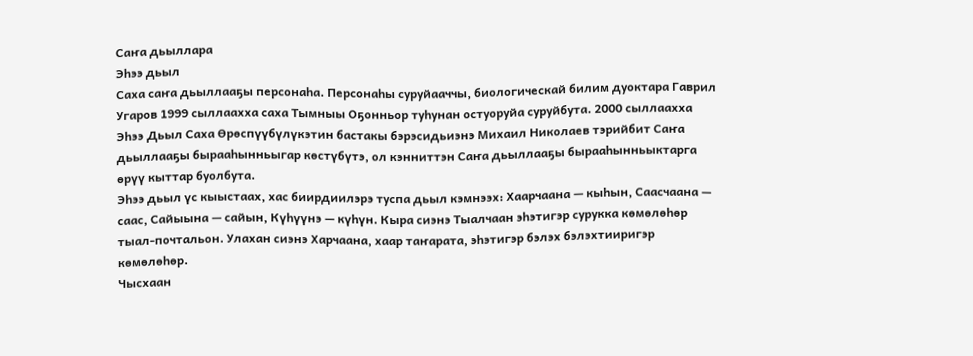Саҥа дьыллара
Эһээ дьыл
Саха саҥа дьыллааҕы персонаһа. Персонаһы суруйааччы, биологическай билим дуоктара Гаврил Угаров 1999 сыллаахха саха Тымныы Оҕонньор туһунан остуоруйа суруйбута. 2000 сыллаахха Эһээ Дьыл Саха Өрөспүүбүлүкэтин бастакы бэрэсидьиэнэ Михаил Николаев тэрийбит Саҥа дьыллааҕы бырааһынньыгар көстүбүтэ, ол кэнниттэн Саҥа дьыллааҕы бырааһынньыктарга өрүү кыттар буолбута.
Эһээ дьыл үс кыыстаах, хас биирдиилэрэ туспа дьыл кэмнээх: Хаарчаана — кыһын, Саасчаана — саас, Сайыына — сайын, Күһүүнэ — күһүн. Кыра сиэнэ Тыалчаан эһэтигэр сурукка көмөлөһөр тыал-почтальон. Улахан сиэнэ Харчаана, хаар таҥарата, эһэтигэр бэлэх бэлэхтииригэр көмөлөһөр.
Чысхаан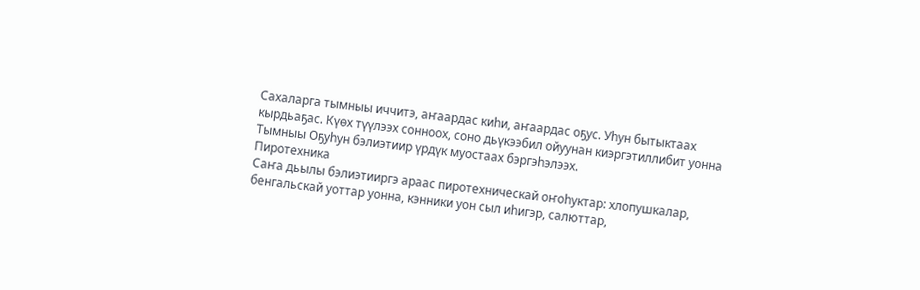Сахаларга тымныы иччитэ, аҥаардас киһи, аҥаардас оҕус. Уһун бытыктаах кырдьаҕас. Күөх түүлээх сонноох, соно дьүкээбил ойуунан киэргэтиллибит уонна Тымныы Оҕуһун бэлиэтиир үрдүк муостаах бэргэһэлээх.
Пиротехника
Саҥа дьылы бэлиэтииргэ араас пиротехническай оҥоһуктар: хлопушкалар, бенгальскай уоттар уонна, кэнники уон сыл иһигэр, салюттар,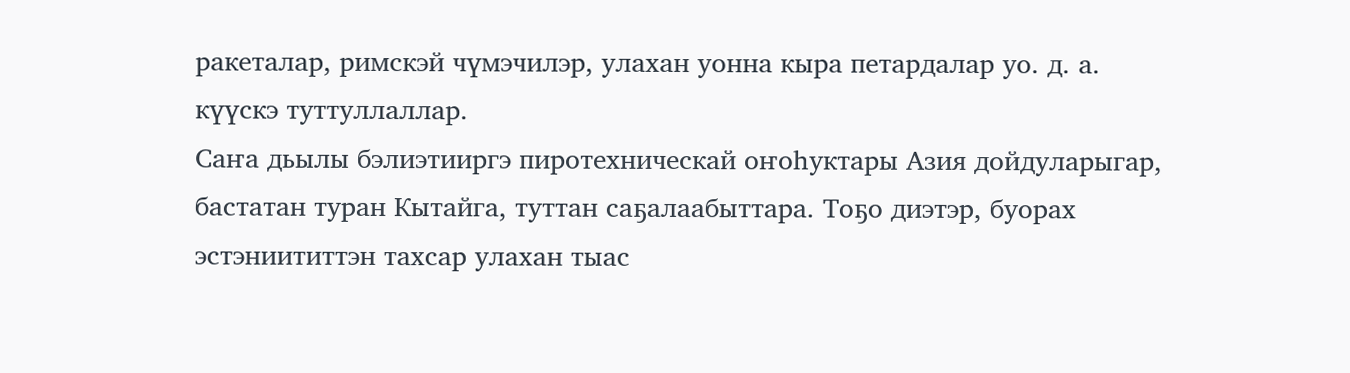ракеталар, римскэй чүмэчилэр, улахан уонна кыра петардалар уо. д. а. күүскэ туттуллаллар.
Саҥа дьылы бэлиэтииргэ пиротехническай оҥоһуктары Азия дойдуларыгар, бастатан туран Кытайга, туттан саҕалаабыттара. Тоҕо диэтэр, буорах эстэниититтэн тахсар улахан тыас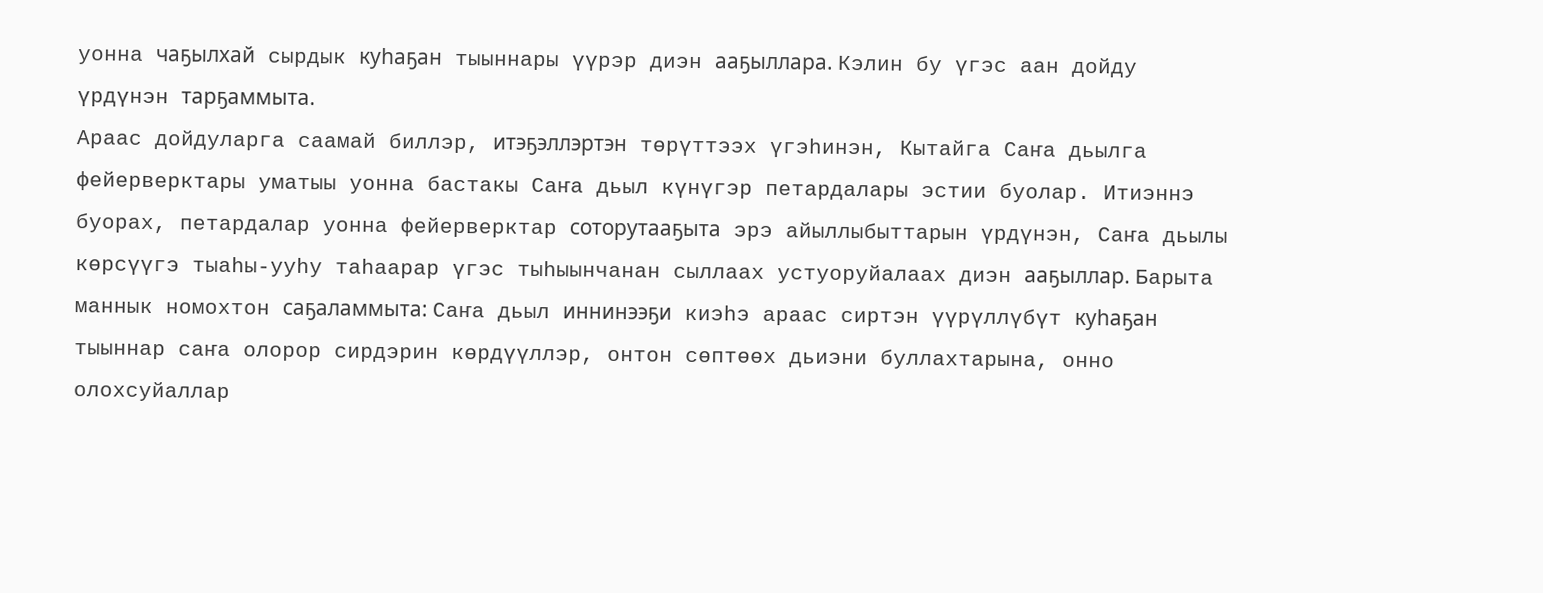уонна чаҕылхай сырдык куһаҕан тыыннары үүрэр диэн ааҕыллара. Кэлин бу үгэс аан дойду үрдүнэн тарҕаммыта.
Араас дойдуларга саамай биллэр, итэҕэллэртэн төрүттээх үгэһинэн, Кытайга Саҥа дьылга фейерверктары уматыы уонна бастакы Саҥа дьыл күнүгэр петардалары эстии буолар. Итиэннэ буорах, петардалар уонна фейерверктар соторутааҕыта эрэ айыллыбыттарын үрдүнэн, Саҥа дьылы көрсүүгэ тыаһы-ууһу таһаарар үгэс тыһыынчанан сыллаах устуоруйалаах диэн ааҕыллар. Барыта маннык номохтон саҕаламмыта: Саҥа дьыл иннинээҕи киэһэ араас сиртэн үүрүллүбүт куһаҕан тыыннар саҥа олорор сирдэрин көрдүүллэр, онтон сөптөөх дьиэни буллахтарына, онно олохсуйаллар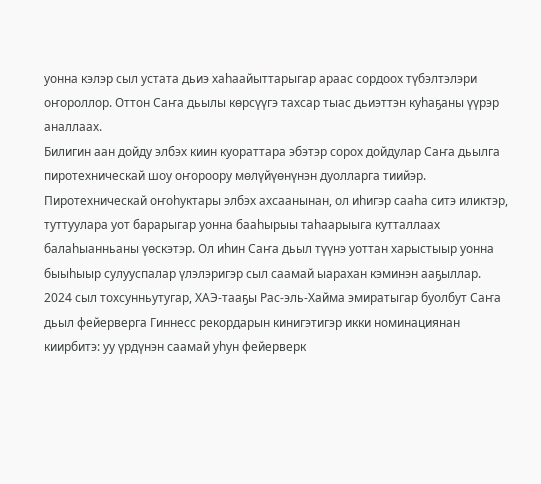уонна кэлэр сыл устата дьиэ хаһаайыттарыгар араас сордоох түбэлтэлэри оҥороллор. Оттон Саҥа дьылы көрсүүгэ тахсар тыас дьиэттэн куһаҕаны үүрэр аналлаах.
Билигин аан дойду элбэх киин куораттара эбэтэр сорох дойдулар Саҥа дьылга пиротехническай шоу оҥороору мөлүйүөнүнэн дуолларга тиийэр.
Пиротехническай оҥоһуктары элбэх ахсаанынан, ол иһигэр сааһа ситэ иликтэр, туттуулара уот барарыгар уонна бааһырыы таһаарыыга кутталлаах балаһыанньаны үөскэтэр. Ол иһин Саҥа дьыл түүнэ уоттан харыстыыр уонна быыһыыр сулууспалар үлэлэригэр сыл саамай ыарахан кэминэн ааҕыллар.
2024 сыл тохсунньутугар, ХАЭ-тааҕы Рас-эль-Хайма эмиратыгар буолбут Саҥа дьыл фейерверга Гиннесс рекордарын кинигэтигэр икки номинациянан киирбитэ: уу үрдүнэн саамай уһун фейерверк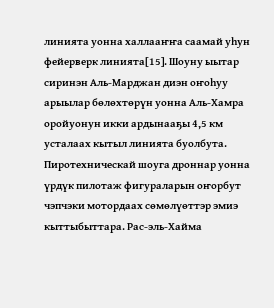линията уонна халлааҥҥа саамай уһун фейерверк линията[15]. Шоуну ыытар сиринэн Аль-Марджан диэн оҥоһуу арыылар бөлөхтөрүн уонна Аль-Хамра оройуонун икки ардынааҕы 4,5 км усталаах кытыл линията буолбута. Пиротехническай шоуга дроннар уонна үрдүк пилотаж фигураларын оҥорбут чэпчэки мотордаах сөмөлүөттэр эмиэ кыттыбыттара. Рас-эль-Хайма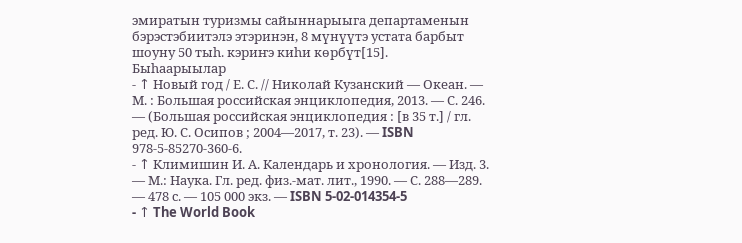эмиратын туризмы сайыннарыыга департаменын бэрэстэбиитэлэ этэринэн, 8 мүнүүтэ устата барбыт шоуну 50 тыһ. кэриҥэ киһи көрбүт[15].
Быһаарыылар
- ↑ Новый год / Е. С. // Николай Кузанский — Океан. — М. : Большая российская энциклопедия, 2013. — С. 246. — (Большая российская энциклопедия : [в 35 т.] / гл. ред. Ю. С. Осипов ; 2004—2017, т. 23). — ISBN 978-5-85270-360-6.
- ↑ Климишин И. А. Календарь и хронология. — Изд. 3. — М.: Наука. Гл. ред. физ.-мат. лит., 1990. — С. 288—289. — 478 с. — 105 000 экз. — ISBN 5-02-014354-5
- ↑ The World Book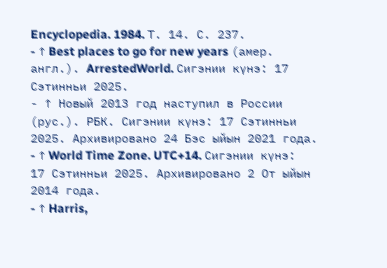Encyclopedia. 1984. Т. 14. С. 237.
- ↑ Best places to go for new years (амер. англ.). ArrestedWorld. Сигэнии күнэ: 17 Сэтинньи 2025.
- ↑ Новый 2013 год наступил в России (рус.). РБК. Сигэнии күнэ: 17 Сэтинньи 2025. Архивировано 24 Бэс ыйын 2021 года.
- ↑ World Time Zone. UTC+14. Сигэнии күнэ: 17 Сэтинньи 2025. Архивировано 2 От ыйын 2014 года.
- ↑ Harris,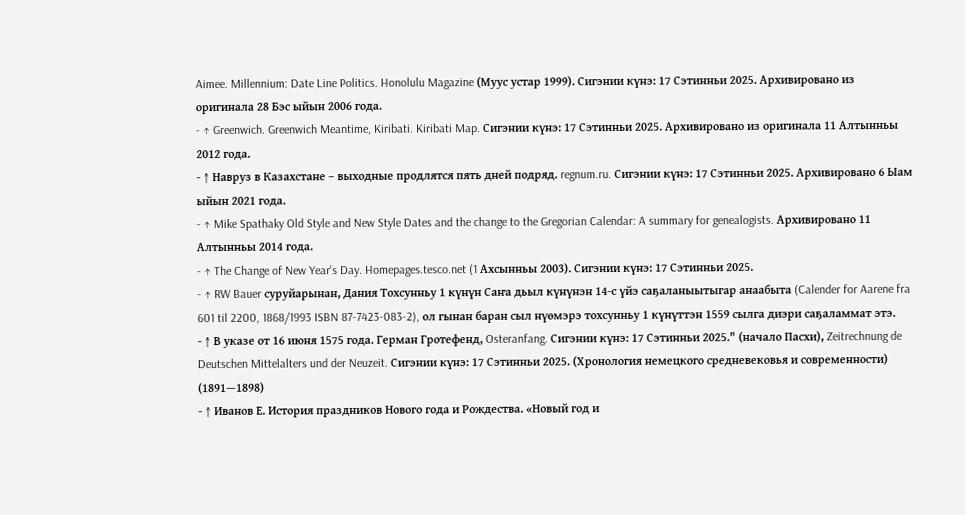Aimee. Millennium: Date Line Politics. Honolulu Magazine (Муус устар 1999). Сигэнии күнэ: 17 Сэтинньи 2025. Архивировано из оригинала 28 Бэс ыйын 2006 года.
- ↑ Greenwich. Greenwich Meantime, Kiribati. Kiribati Map. Сигэнии күнэ: 17 Сэтинньи 2025. Архивировано из оригинала 11 Алтынньы 2012 года.
- ↑ Навруз в Казахстане – выходные продлятся пять дней подряд. regnum.ru. Сигэнии күнэ: 17 Сэтинньи 2025. Архивировано 6 Ыам ыйын 2021 года.
- ↑ Mike Spathaky Old Style and New Style Dates and the change to the Gregorian Calendar: A summary for genealogists. Архивировано 11 Алтынньы 2014 года.
- ↑ The Change of New Year's Day. Homepages.tesco.net (1 Ахсынньы 2003). Сигэнии күнэ: 17 Сэтинньи 2025.
- ↑ RW Bauer суруйарынан, Дания Тохсунньу 1 күнүн Саҥа дьыл күнүнэн 14-с үйэ саҕаланыытыгар анаабыта (Calender for Aarene fra 601 til 2200, 1868/1993 ISBN 87-7423-083-2), ол гынан баран сыл нүөмэрэ тохсунньу 1 күнүттэн 1559 сылга диэри саҕаламмат этэ.
- ↑ В указе от 16 июня 1575 года. Герман Гротефенд, Osteranfang. Сигэнии күнэ: 17 Сэтинньи 2025." (начало Пасхи), Zeitrechnung de Deutschen Mittelalters und der Neuzeit. Сигэнии күнэ: 17 Сэтинньи 2025. (Хронология немецкого средневековья и современности) (1891—1898)
- ↑ Иванов Е. История праздников Нового года и Рождества. «Новый год и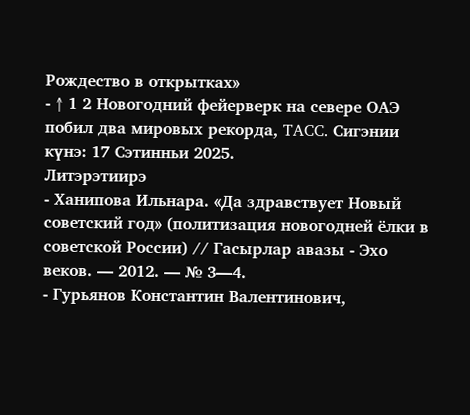Рождество в открытках»
- ↑ 1 2 Новогодний фейерверк на севере ОАЭ побил два мировых рекорда, TACC. Сигэнии күнэ: 17 Сэтинньи 2025.
Литэрэтиирэ
- Ханипова Ильнара. «Да здравствует Новый советский год» (политизация новогодней ёлки в советской России) // Гасырлар авазы - Эхо веков. — 2012. — № 3—4.
- Гурьянов Константин Валентинович,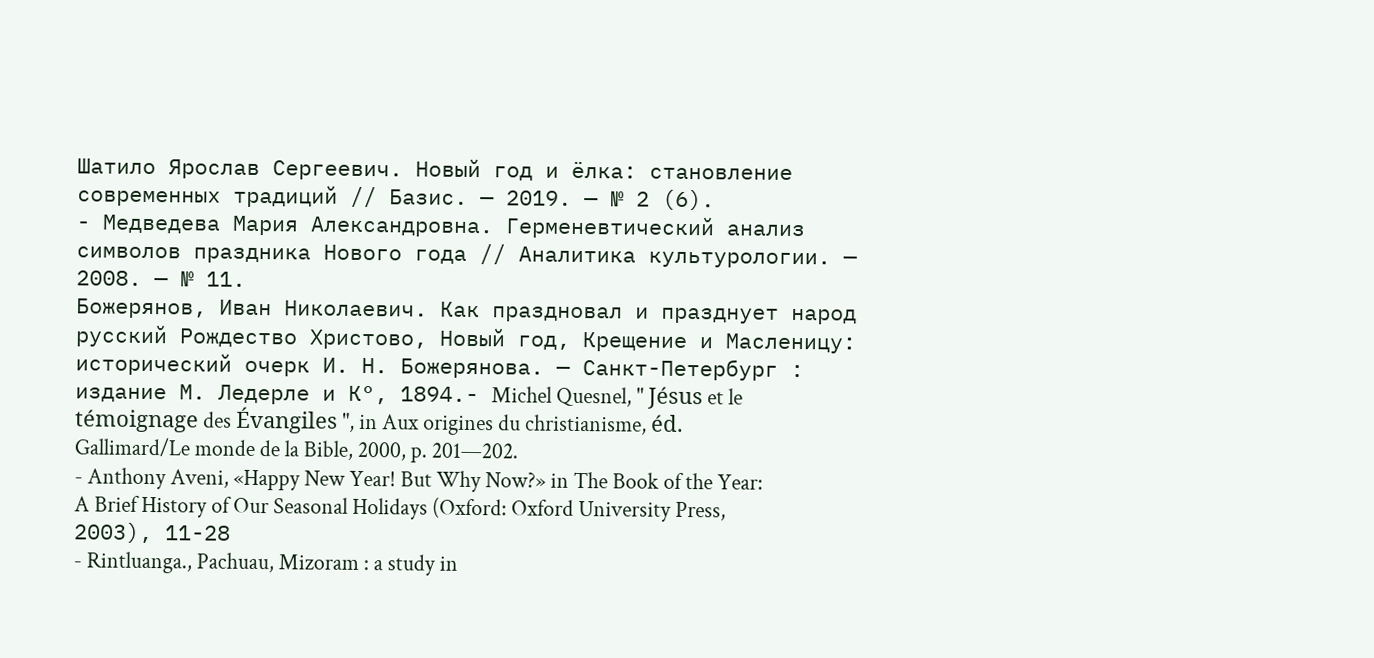Шатило Ярослав Сергеевич. Новый год и ёлка: становление современных традиций // Базис. — 2019. — № 2 (6).
- Медведева Мария Александровна. Герменевтический анализ символов праздника Нового года // Аналитика культурологии. — 2008. — № 11.
Божерянов, Иван Николаевич. Как праздновал и празднует народ русский Рождество Христово, Новый год, Крещение и Масленицу: исторический очерк И. Н. Божерянова. — Санкт-Петербург : издание М. Ледерле и К°, 1894.- Michel Quesnel, " Jésus et le témoignage des Évangiles ", in Aux origines du christianisme, éd. Gallimard/Le monde de la Bible, 2000, p. 201—202.
- Anthony Aveni, «Happy New Year! But Why Now?» in The Book of the Year: A Brief History of Our Seasonal Holidays (Oxford: Oxford University Press, 2003), 11-28
- Rintluanga., Pachuau, Mizoram : a study in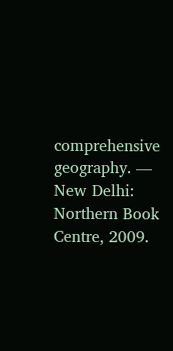comprehensive geography. — New Delhi: Northern Book Centre, 2009.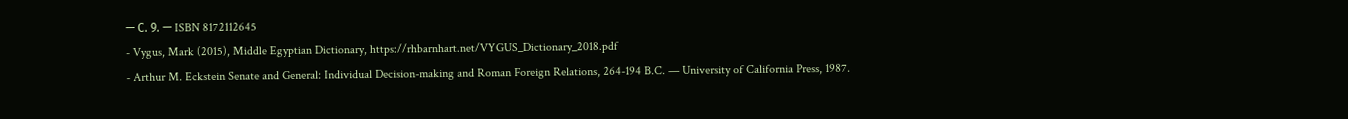— С. 9. — ISBN 8172112645
- Vygus, Mark (2015), Middle Egyptian Dictionary, https://rhbarnhart.net/VYGUS_Dictionary_2018.pdf
- Arthur M. Eckstein Senate and General: Individual Decision-making and Roman Foreign Relations, 264-194 B.C. — University of California Press, 1987.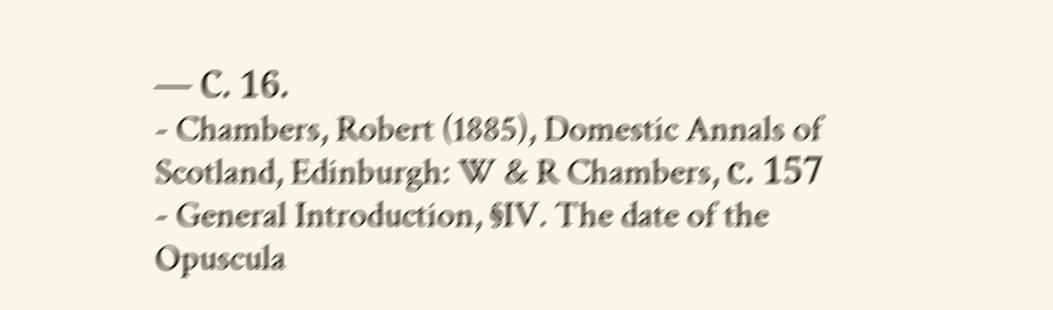— С. 16.
- Chambers, Robert (1885), Domestic Annals of Scotland, Edinburgh: W & R Chambers, с. 157
- General Introduction, §IV. The date of the Opuscula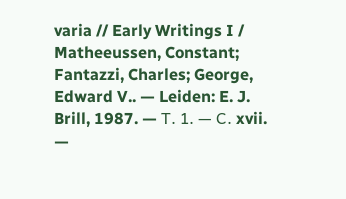varia // Early Writings I / Matheeussen, Constant; Fantazzi, Charles; George, Edward V.. — Leiden: E. J. Brill, 1987. — Т. 1. — С. xvii. —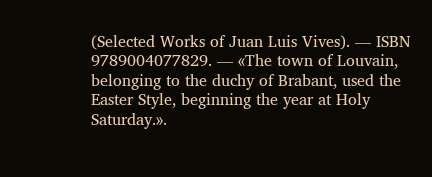(Selected Works of Juan Luis Vives). — ISBN 9789004077829. — «The town of Louvain, belonging to the duchy of Brabant, used the Easter Style, beginning the year at Holy Saturday.».